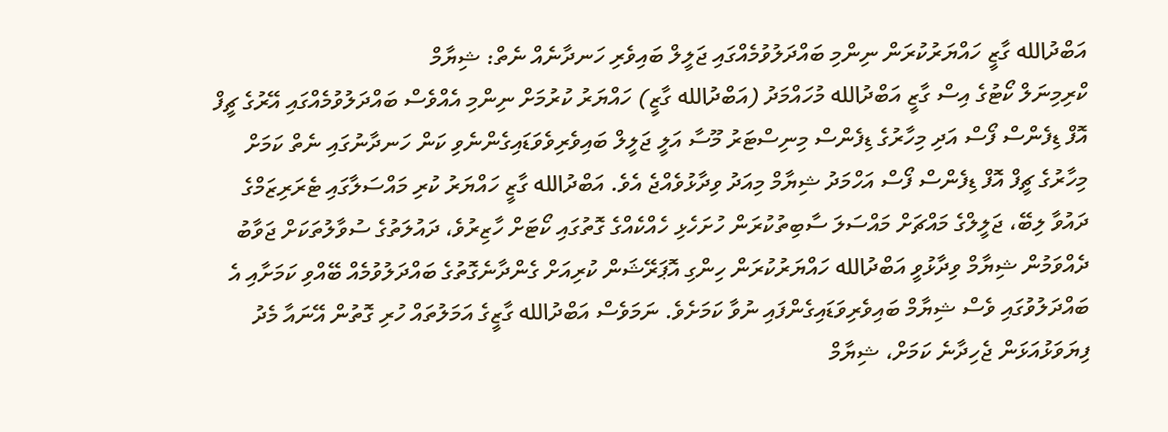އަބްދުالله ގާޒީ ހައްޔަރުކުރަން ނިންމި ބައްދަލުވުމެއްގައި ޖަލީލް ބައިވެރި ހަނދާނެއް ނެތް: ޝިޔާމް
ކްރިމިނަލް ކޯޓުގެ އިސް ގާޒީ އަބްދުالله މުހައްމަދު (އަބްދުالله ގާޒީ) ހައްޔަރު ކުރުމަށް ނިންމި އެއްވެސް ބައްދަލުވުމެއްގައި އޭރުގެ ޗީފް އޮފް ޑިފެންސް ފޯސް އަދި މިހާރުގެ ޑިފެންސް މިނިސްޓަރު މޫސާ އަލީ ޖަލީލް ބައިވެރިވެވަޑައިގެންނެވި ކަން ހަނދާނުގައި ނެތް ކަމަށް މިހާރުގެ ޗީފް އޮފް ޑިފެންސް ފޯސް އަހްމަދު ޝިޔާމް މިއަދު ވިދާޅުވެއްޖެ އެވެ. އަބްދުالله ގާޒީ ހައްޔަރު ކުރި މައްސަލާގައި ޓެރަރިޒަމްގެ ދައުވާ ލިބޭ، ޖަލީލްގެ މައްޗަށް މައްސަލަ ސާބިތުކުރަން ހުށަހެޅި ހެއްކެއްގެ ގޮތުގައި ކޯޓަށް ހާޒިރުވެ، ދައުލަތުގެ ސުވާލުތަކަށް ޖަވާބު ދެއްވަމުން ޝިޔާމް ވިދާޅުވީ އަބްދުالله ހައްޔަރުކުރަން ހިންގި އޮޕަރޭޝަން ކުރިއަށް ގެންދާނެގޮތުގެ ބައްދަލުވުމެއް ބޭއްވި ކަމަށާއި އެ ބައްދަލުވުގައި ވެސް ޝިޔާމް ބައިވެރިވަޑައިގެންފައި ނުވާ ކަމަށެވެ. ނަމަވެސް އަބްދުالله ގާޒީގެ އަމަލުތައް ހުރި ގޮތުން އޭނައާ މެދު ފިޔަވަޅުއަޅަން ޖެހިދާނެ ކަމަށް، ޝިޔާމް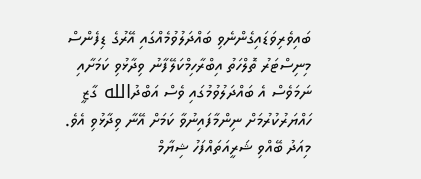ބައިވެރިވަޑައިގެންނެވި ބައްދަލުވުމެއްގައި އޭރުގެ ޑިފެންސް މިނިސްޓަރު ތޮލްހަތު އިބްރާހިމްކަލޭފާނު ވިދާޅުވި ކަމަށާއި ނަމަވެސް އެ ބައްދަލުވުމުގައި ވެސް އަބްދުالله ގާޒީ ހައްޔަރުކުރުމަށް ނިންމާފައިނުވާ ކަމަށް އޭނާ ވިދާޅުވި އެވެ. މިއަދު ބޭއްވި ޝަރީއަތައްފަހު ޝިޔާމް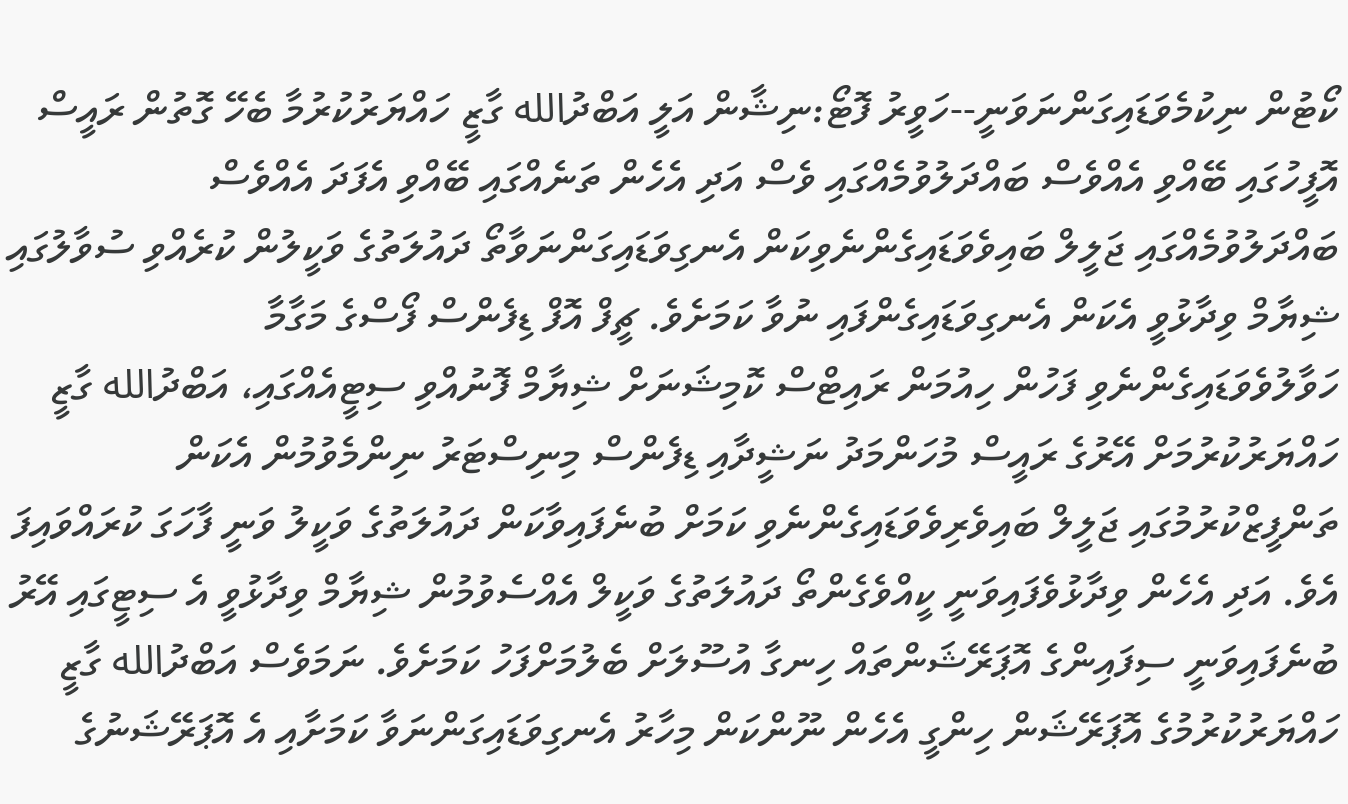ކޯޓުން ނިކުމެވަޑައިގަންނަވަނީ--ހަވީރު ފޮޓޯ:ނިޝާން އަލީ އަބްދުالله ގާޒީ ހައްޔަރުކުރުމާ ބެހޭ ގޮތުން ރައީސް އޮފީހުގައި ބޭއްވި އެއްވެސް ބައްދަލުވުމެއްގައި ވެސް އަދި އެހެން ތަނެއްގައި ބޭއްވި އެފަދަ އެއްވެސް ބައްދަލުވުމެއްގައި ޖަލީލް ބައިވެވަޑައިގެންނެވިކަން އެނގިވަޑައިގަންނަވާތޯ ދައުލަތުގެ ވަކީލުން ކުރެއްވި ސުވާލުގައި ޝިޔާމް ވިދާޅުވީ އެކަން އެނގިވަޑައިގެންފައި ނުވާ ކަމަށެވެ. ޗީފް އޮފް ޑިފެންސް ފޯސްގެ މަގާމާ ހަވާލުވެވަޑައިގެންނެވި ފަހުން ހިއުމަން ރައިޓްސް ކޮމިޝަނަށް ޝިޔާމް ފޮނުއްވި ސިޓީއެއްގައި، އަބްދުالله ގާޒީ ހައްޔަރުކުރުމަށް އޭރުގެ ރައީސް މުހަންމަދު ނަޝީދާއި ޑިފެންސް މިނިސްޓަރު ނިންމެވުމުން އެކަން ތަންފީޒްކުރުމުގައި ޖަލީލް ބައިވެރިވެވަޑައިގެންނެވި ކަމަށް ބުނެފައިވާކަން ދައުލަތުގެ ވަކީލު ވަނީ ފާހަގަ ކުރައްވައިފަ އެވެ. އަދި އެހެން ވިދާޅުވެފައިވަނީ ކީއްވެގެންތޯ ދައުލަތުގެ ވަކީލް އެއްސެވުމުން ޝިޔާމް ވިދާޅުވީ އެ ސިޓީގައި އޭރު ބުނެފައިވަނީ ސިފައިންގެ އޮޕަރޭޝަންތައް ހިނގާ އުސޫލަށް ބެލުމަށްފަހު ކަމަށެވެ. ނަމަވެސް އަބްދުالله ގާޒީ ހައްޔަރުކުރުމުގެ އޮޕަރޭޝަން ހިންގީ އެހެން ނޫންކަން މިހާރު އެނގިވަޑައިގަންނަވާ ކަމަށާއި އެ އޮޕަރޭޝަނުގެ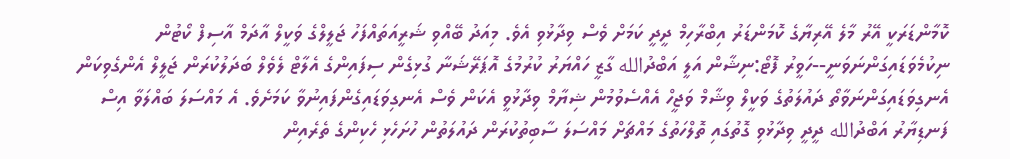ކޮމާންޑަރަކީ އޭރު މާލެ އޭރިޔާގެ ކޮމަންޑަރު އިބްރާހިމް ދީދީ ކަމަށް ވެސް ވިދާޅުވި އެވެ. މިއަދު ބޭއްވި ޝަރީއަތައްފަހު ޖަލީލްގެ ވަކީލް އާދަމް އާސިފް ކޯޓުން ނިކުމެވަޑައިގަންނަވަނީ--ހަވީރު ފޮޓޯ:ނިޝާން އަލީ އަބްދުالله ގާޒީ ހައްޔަރު ކުރުމުގެ އޮޕަރޭޝަނާ ގުޅިގެން ސިފައިންގެ އެލާޓް ލެވެލް ބަދަލުކުރަން ޖަލީލް އެންގެވިކަން އެނގިވަޑައިގަންނަވާތޯ ދައުލަތުގެ ވަކީލް ވިޝާމް ވަޖީހް އެއްސެވުމުން ޝިޔާމް ވިދާޅުވީ އެކަން ވެސް އެނގިވަޑައިގެންފައިނުވާ ކަމަށެވެ. އެ މައްސަލަ ބައްލަވާ އިސް ފަނޑިޔާރު އަބްދުالله ދީދީ ވިދާޅުވި ގޮތުގައި ތޮލްހަތުގެ މައްޗަށް މައްސަލަ ސާބިތުކުރަން ދައުލަތުން ހުށަހެޅި ހެކިންގެ ތެރެއިން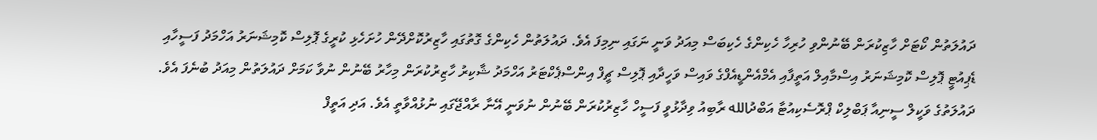ދައުލަތުން ކޯޓަށް ހާޒިކުރަން ބޭނުންވި ހުރިހާ ހެކިންގެ ހެކިބަސް މިއަދު ވަނީ ނަގައި ނިމިފަ އެވެ. ދައުލަތުން ހެކިންގެ ގޮތުގައި ހާޒިރުކޮށްދޭން ހުށަހެޅި ކުރީގެ ޕޮލިސް ކޮމިޝަނަރު އަހްމަދު ފަސީހާއި ޑެޕިއުޓީ ޕޮލިސް ކޮމިޝަނަރު އިސްމާއިލް އަތީފާއި އެމްއެންޑީއެފްގެ ވައިސް ވަހީދާއި ޕޮލިސް ޗީފް އިންސްޕެކްޓަރު އަހްމަދު ޝާކިރު ހާޒިރުކުރަން މިހާރު ބޭނުން ނުވާ ކަމަށް ދައުލަތުން މިއަދު ބުނެފަ އެވެ. ދައުލަތުގެ ވަކީލް ސީނިއާ ޕަބްލިކް ޕްރޮސެކިއުޓާ އަބްދުالله ރާބިއު ވިދާޅުވީ ފަސީހް ހާޒިރުކުރަން ބޭނުން ނުވަނީ އޭނާ ރާއްޖޭގައި ނުޅުއްވާތީ އެވެ. އަދި އަތީފް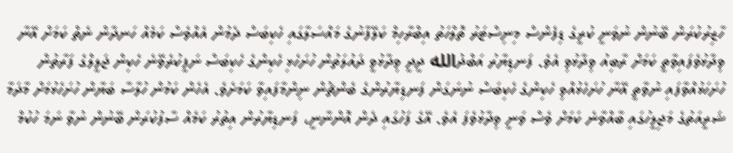ހާޒިރުކުރަން ބޭނުން ނުވަނީ ކުރީގެ ޑިފެންސް މިނިސްޓަރު ތޮލްހަތު އިބްރާހިމް ކަލޭފާނުގެ މައްސަލާގައި ހެކިބަސް ދެމުން އެއްވެސް ކަމެއް ހަނދާން ނެތް ކަމަށް އޭނާ ވިދާޅުވެފައިވާތީ ކަމަށް ރާބިއު ވިދާޅުވި އެވެ. ފަނޑިޔާރު އަބްދުالله ދީދީ ވިދާޅުވީ ދައުލަތުން ހުށަހެޅި ހެކިންގެ ހެކިބަސް ނަފީކުރެވޭނެ ހެކިން ޖަލީލްގެ ފަރާތުން ހުށަހަޅުއްވާފައި ނުވާތީ އޭނާ ހުށަހެޅުއްވި ހެކިންގެ ހެކިބަސް ނުނަގަން ފަނޑިޔާރުންގެ ބެންޗުން ނިންމާފައިވާ ކަމަށެވެ. އެހެން ކަމުން ހުލާސާ ބަޔާން ހުށަހެޅުމަށް މާދަމާ ޝަރީއަތުގެ މަޖިލީހުގައި ބާއްވާނެ ކަމަށް ވެސް ވަނީ ވިދާޅުވެފަ އެވެ. އޭގެ ފަހުގައި ދެން އޮންނާނީ، ފަނޑިޔާރުން އިތުރު ކަމެއް ސާފުކުރަން ބޭނުން ނުވާ ނަމަ ހުކުމް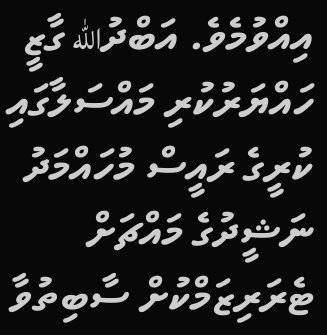އިއްވުމެވެ. އަބްދުالله ގާޒީ ހައްޔަރުކުރި މައްސަލާގައި ކުރީގެ ރައީސް މުހައްމަދު ނަޝީދުގެ މައްޗަށް ޓެރަރިޒަމްކުށް ސާބިތުވާ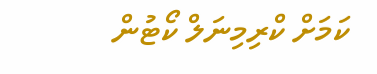ކަމަށް ކްރިމިނަލް ކޯޓުން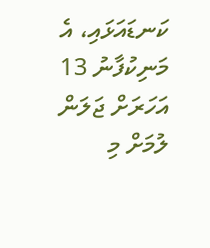ކަނޑައަޅައި، އެ މަނިކުފާނު 13 އަހަރަށް ޖަލަން ލުމަށް މި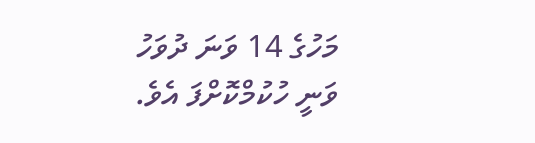މަހުގެ 14 ވަނަ ދުވަހު ވަނީ ހުކުމްކޮށްފަ އެވެ.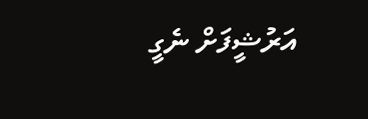އަރުޝީފަށް ނެގީ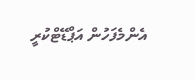އެންމެފަހުން އަޕްޑޭޓްކުރީ